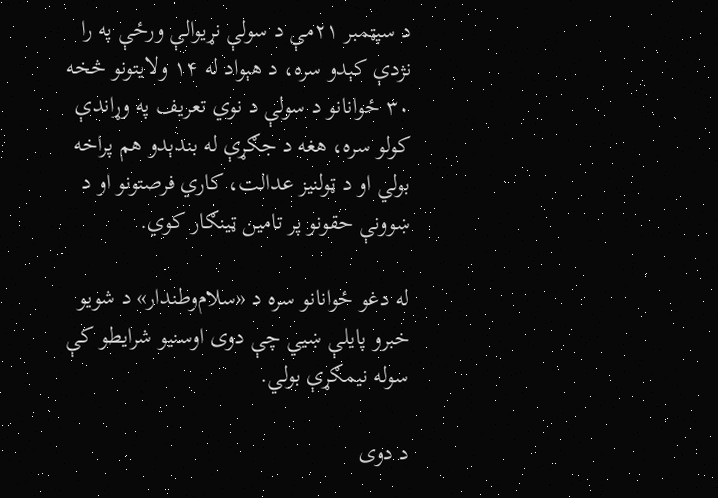د سپټمبر ۲۱مې د سولې نړیوالې ورځې په را نژدې کېدو سره، د هېواد له ۱۴ ولایتونو څخه ۳۰ ځوانانو د سولې د نوي تعریف په وړاندې کولو سره، هغه د جګړې له بندېدو هم پراخه بولي او د ټولنیز عدالت، کاري فرصتونو او د ښوونې حقونو پر تامین ټینګار کوي.

له دغو ځوانانو سره د «سلام‌وطندار» د شویو خبرو پایلې ښيي چې دوی اوسنیو شرایطو کې سوله نیمګړې بولي.

د دوی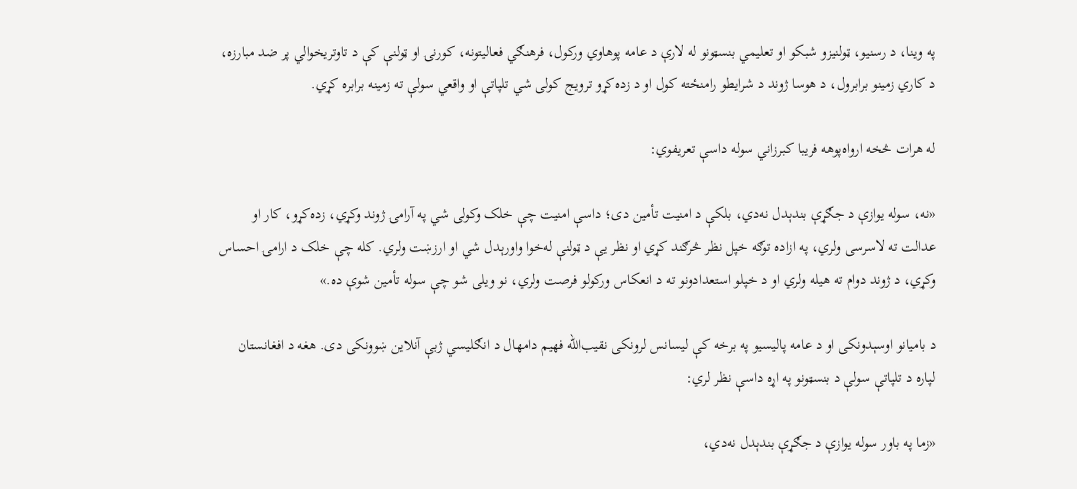په وینا، د رسنیو، ټولنیزو شبکو او تعلیمي بنسټونو له لارې د عامه پوهاوي ورکول، فرهنګي فعالیتونه، کورنۍ او ټولنې کې د تاوتریخوالي پر ضد مبارزه، د کاري زمینو برابرول، د هوسا ژوند د شرایطو رامنځته کول او د زده‌کړو ترویج کولی شي تلپاتې او واقعي سولې ته زمینه برابره کړي.

له هرات څخه ارواه‌پوهه فریبا کبرزاني سوله داسې تعریفوي:

«نه، سوله یوازې د جګړې بندېدل نه‌دي، بلکې د امنیت تأمین دی؛ داسې امنیت چې خلک وکولی شي په آرامۍ ژوند وکړي، زده‌کړو، کار او عدالت ته لاسرسی ولري، په ازاده توګه خپل نظر څرګند کړي او نظر یې د ټولنې له‌خوا واورېدل شي او ارزښت ولري. کله چې خلک د ارامۍ احساس وکړي، د ژوند دوام ته هیله ولري او د خپلو استعدادونو ته د انعکاس ورکولو فرصت ولري، نو ویلی شو چې سوله تأمین شوې ده.»

د بامیانو اوسېدونکی او د عامه پالیسیو په برخه کې لیسانس لرونکی نقیب‌الله فهیم دامهال د انګلیسي ژبې آنلاین ښوونکی دی. هغه د افغانستان لپاره د تلپاتې سولې د بنسټونو په اړه داسې نظر لري:

«زما په باور سوله یوازې د جګړې بندېدل نه‌دي،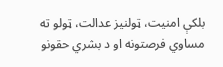بلکې امنیت، ټولنیز عدالت، ټولو ته مساوي فرصتونه او د بشري حقونو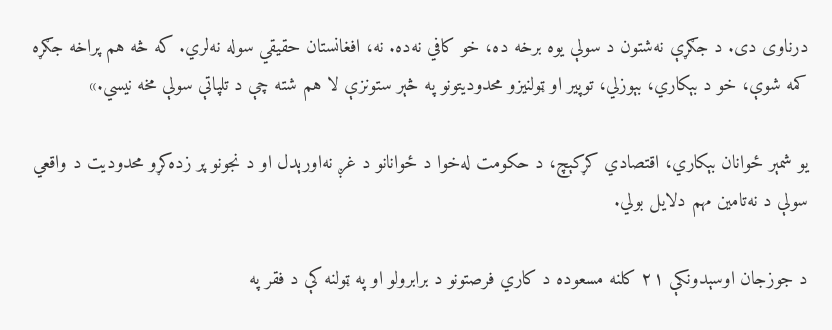درناوی دی. د جګړې نه‌شتون د سولې یوه برخه ده، خو کافي نه‌ده. نه، افغانستان حقیقي سوله نه‌لري. که څه هم پراخه جګړه کمه شوې، خو د بېکاري، بېوزلي، توپیر او ټولنیزو محدودیتونو په څېر ستونزې لا هم شته چې د تلپاتې سولې مخه نیسي.»

یو شمېر ځوانان بېکاري، اقتصادي کړکېچ، د حکومت له‌خوا د ځوانانو د غږ نه‌اورېدل او د نجونو پر زده‌کړو محدودیت د واقعي سولې د نه‌تامین مهم دلایل بولي.

د جوزجان اوسېدونکې ۲۱ کلنه مسعوده د کاري فرصتونو د برابرولو او په ټولنه کې د فقر په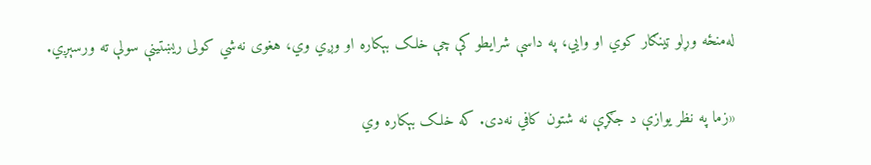له‌منځه وړلو ټینګار کوي او وايي، په داسې شرایطو کې چې خلک بېکاره او وږي وي، هغوی نه‌شي کولی ریښتینې سولې ته ورسېږي.

«زما په نظر یوازې د جګړې نه شتون کافي نه‌دی. که خلک بېکاره وي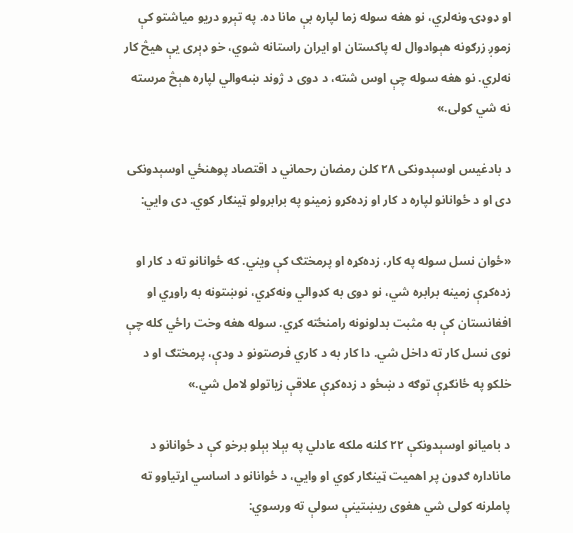او ډوډۍ ونه‌لري، نو هغه سوله زما لپاره بې مانا ده. په تېرو دریو میاشتو کې زموږ زرګونه هېوادوال له پاکستان او ایران راستانه شوي، خو ډېری یې هیڅ کار نه‌لري. نو هغه سوله چې اوس شته، د دوی د ژوند ښه‌والي لپاره هېڅ مرسته نه شي کولی.»

د بادغیس اوسېدونکی ۲۸ کلن رمضان رحماني د اقتصاد پوهنځي اوسېدونکی دی او د ځوانانو لپاره د کار او زده‌کړو زمینو په برابرولو ټینګار کوي. دی وايي:

«ځوان نسل سوله په کار، زده‌کړه او پرمختګ کې ویني. که ځوانانو ته د کار او زده‌کړې زمینه برابره شي، نو دوی به کډوالي ونه‌کړي، نوښتونه به راوړي او افغانستان کې به مثبت بدلونونه رامنځته کړي. سوله هغه وخت راځي کله چې نوی نسل کار ته داخل شي. دا کار به د کاري فرصتونو د ودې، پرمختګ او د خلکو په ځانګړې توګه د ښځو د زده‌کړې علاقې زیاتولو لامل شي.»

د بامیانو اوسېدونکې ۲۲ کلنه ملکه عادلي په بېلا بېلو برخو کې د ځوانانو د ماناداره ګډون پر اهمیت ټینګار کوي او وايي، د ځوانانو د اساسي اړتیاوو ته پاملرنه کولی شي هغوی ریښتینې سولې ته ورسوي: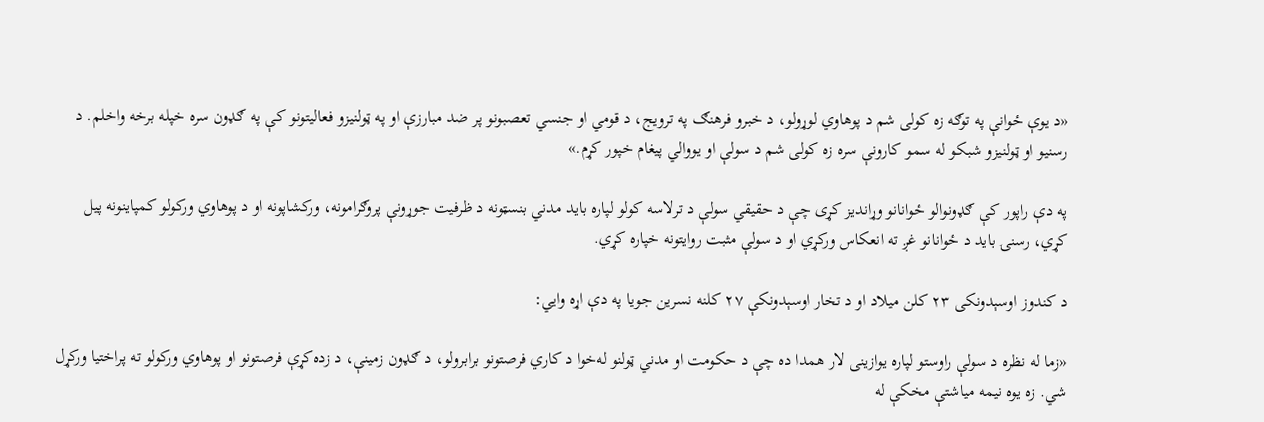«د یوې ځوانې په توګه زه کولی شم د پوهاوي لوړولو، د خبرو فرهنګ په ترویج، د قومي او جنسي تعصبونو پر ضد مبارزې او په ټولنیزو فعالیتونو کې په ګډون سره خپله برخه واخلم. د رسنیو او ټولنیزو شبکو له سمو کارونې سره زه کولی شم د سولې او یووالي پیغام خپور کړم.»

په دې راپور کې ګډونوالو ځوانانو وړاندیز کړی چې د حقیقي سولې د ترلاسه کولو لپاره باید مدني بنسټونه د ظرفیت‌ جوړونې پروګرامونه، ورکشاپونه او د پوهاوي ورکولو کمپاینونه پیل کړي، رسنۍ باید د ځوانانو غږ ته انعکاس ورکړي او د سولې مثبت روایتونه خپاره کړي.

د کندوز اوسېدونکی ۲۳ کلن میلاد او د تخار اوسېدونکې ۲۷ کلنه نسرین جویا په دې اړه وايي:

«زما له نظره د سولې راوستو لپاره یوازینی لار همدا ده چې د حکومت او مدني ټولنو له‌خوا د کاري فرصتونو برابرولو، د ګډون زمینې، د زده‌کړې فرصتونو او پوهاوي ورکولو ته پراختیا ورکړل شي. زه یوه نیمه میاشتې مخکې له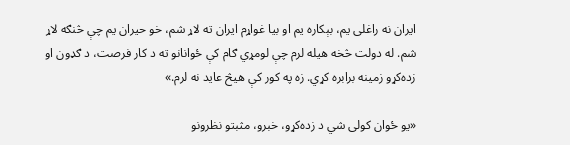ایران نه راغلی یم، بېکاره یم او بیا غواړم ایران ته لاړ شم، خو حیران یم چې څنګه لاړ شم. له دولت څخه هیله لرم چې لومړي ګام کې ځوانانو ته د کار فرصت، د ګډون او زده‌کړو زمینه برابره کړي. زه په کور کې هیڅ عاید نه لرم.»

«یو ځوان کولی شي د زده‌کړو، خبرو، مثبتو نظرونو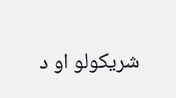شریکولو او د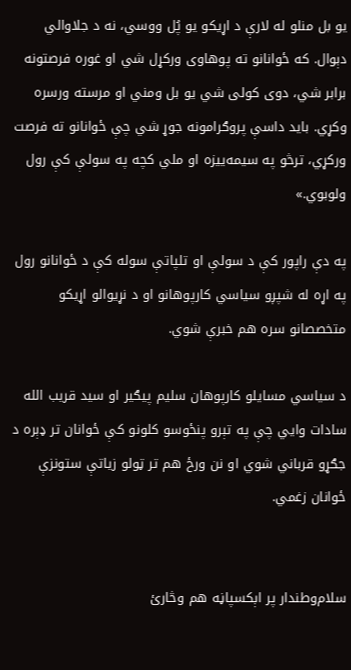یو بل منلو له لارې د اړیکو یو پُل ووسي، نه د جلاوالي دېوال. که ځوانانو ته پوهاوی ورکړل شي او غوره فرصتونه برابر شي، دوی کولی شي یو بل ومني او مرسته ورسره وکړي. باید داسې پروګرامونه جوړ شي چې ځوانانو ته فرصت ورکړي، ترڅو په سیمه‌ییزه او ملي کچه په سولې کې رول ولوبوي.»

په دې راپور کې د سولې او تلپاتې سوله کې د ځوانانو رول په اړه له شپږو سیاسي کارپوهانو او د نړیوالو اړیکو متخصصانو سره هم خبرې شوي.

د سیاسي مسایلو کارپوهان سلیم پیګیر او سید قریب الله سادات وایي چې په تېرو پنځوسو کلونو کې ځوانان تر ډېره د جګړو قرباني شوي او نن ورځ هم تر ټولو زیاتې ستونزې ځوانان زغمي.


سلام‌وطندار پر اېکسپاڼه هم وڅارئ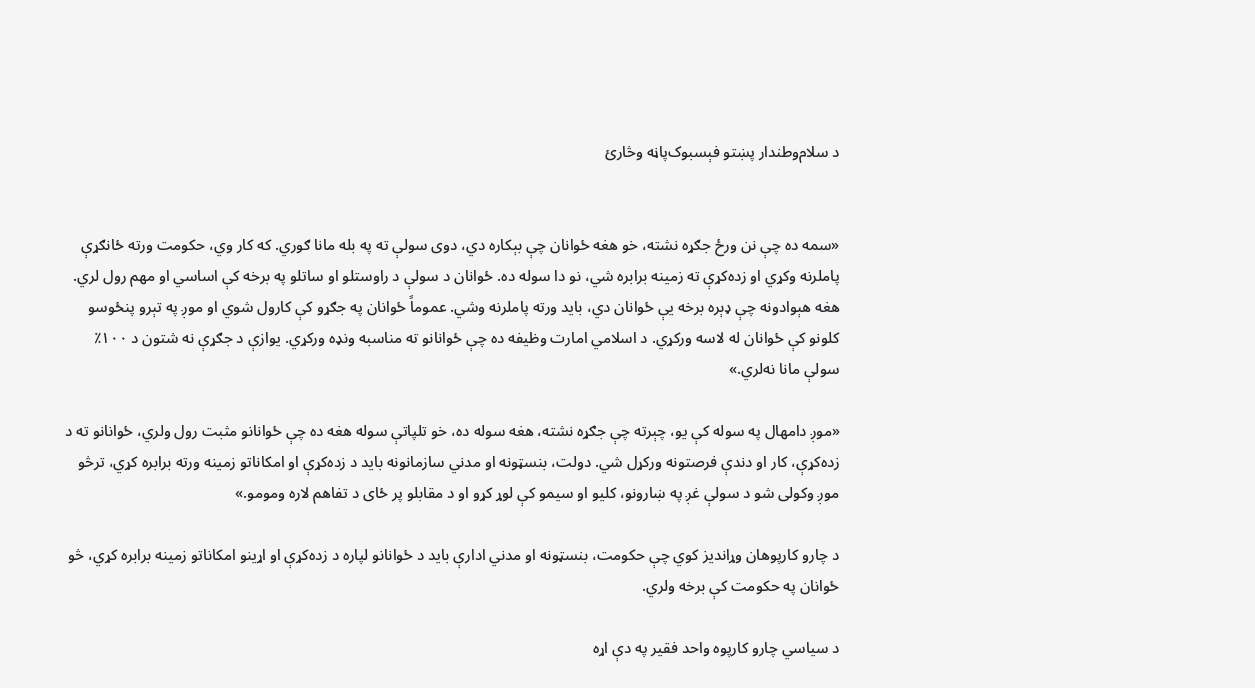د سلام‌وطندار پښتو فېسبوک‌پاڼه وڅارئ


«سمه ده چې نن ورځ جګړه نشته، خو هغه ځوانان چې بېکاره دي، دوی سولې ته په بله مانا ګوري. که کار وي، حکومت ورته ځانګړې پاملرنه وکړي او زده‌کړې ته زمینه برابره شي، نو دا سوله ده. ځوانان د سولې د راوستلو او ساتلو په برخه کې اساسي او مهم رول لري. هغه هېوادونه چې ډېره برخه یې ځوانان دي، باید ورته پاملرنه وشي. عموماً ځوانان په جګړو کې کارول شوي او موږ په تېرو پنځوسو کلونو کې ځوانان له لاسه ورکړي. د اسلامي امارت وظیفه ده چې ځوانانو ته مناسبه ونډه ورکړي. یوازې د جګړې نه شتون د ۱۰۰٪ سولې مانا نه‌لري.»

«موږ دامهال په سوله کې یو، چېرته چې جګړه نشته، هغه سوله ده، خو تلپاتې سوله هغه ده چې ځوانانو مثبت رول ولري، ځوانانو ته د زده‌کړې، کار او دندې فرصتونه ورکړل شي. دولت، بنسټونه او مدني سازمانونه باید د زده‌کړې او امکاناتو زمینه ورته برابره کړي، ترڅو موږ وکولی شو د سولې غږ په ښارونو، کلیو او سیمو کې لوړ کړو او د مقابلو پر ځای د تفاهم لاره ومومو.»

د چارو کارپوهان وړاندیز کوي چې حکومت، بنسټونه او مدني ادارې باید د ځوانانو لپاره د زده‌کړې او اړینو امکاناتو زمینه برابره کړي، څو ځوانان په حکومت کې برخه ولري.

د سیاسي چارو کارپوه واحد فقیر په دې اړه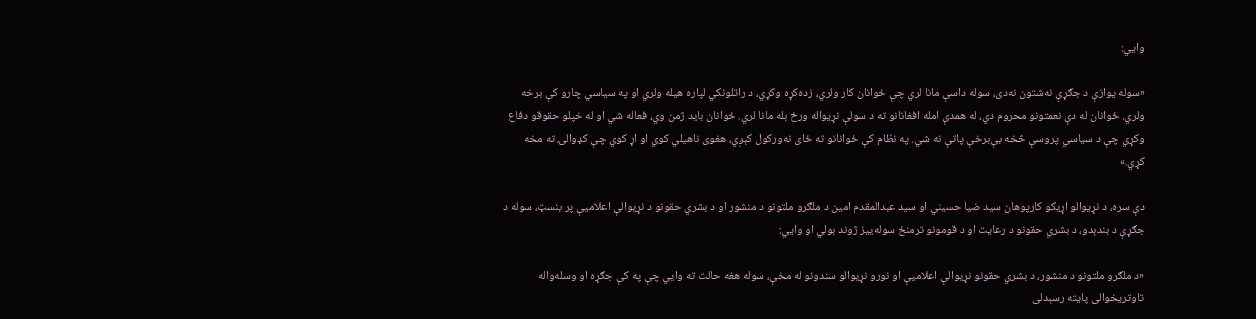وایي:

«سوله یوازې د جګړې نه‌شتون نه‌دی، سوله داسې مانا لري چې ځوانان کار ولري، زده‌کړه وکړي، د راتلونکي لپاره هیله ولري او په سیاسي چارو کې برخه ولري. ځوانان له دې نعمتونو محروم دي، له همدې امله افغانانو ته د سولې نړیواله ورځ بله مانا لري. ځوانان باید ژمن وي، فعاله شي او له خپلو حقوقو دفاع وکړي چې د سیاسي پروسې څخه بې‌برخې پاتې نه شي. په نظام کې ځوانانو ته ځای نه‌ورکول کېږي، هغوی ناهیلي کوي او اړ کوي چې کډوالۍ ته مخه کړي.»

دې سره، د نړیوالو اړیکو کارپوهان سید ضیا حسیني او سید عبدالمقدم امین د ملګرو ملتونو د منشور او د بشري حقونو د نړیوالې اعلامیې پر بنسټ، سوله د جګړې د بندېدو، د بشري حقونو د رعایت او د قومونو ترمنځ سوله‌ییز ژوند بولي او وایي:

«د ملګرو ملتونو د منشور، د بشري حقونو نړیوالې اعلامیې او نورو نړیوالو سندونو له مخې، سوله هغه حالت ته وايي چې په کې جګړه او وسله‌واله تاوتریخوالی پایته رسېدلی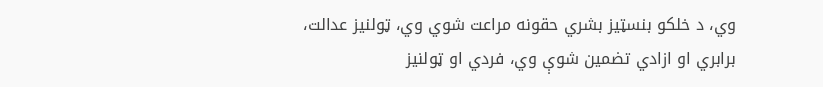وي، د خلکو بنسټیز بشري حقونه مراعت شوي وي، ټولنیز عدالت، برابري او ازادي تضمین شوې وي، فردي او ټولنیز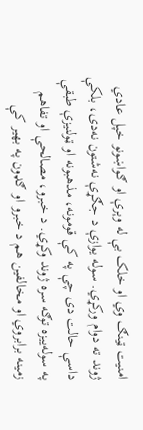امنیت ټینګ وي او خلک بې له وېرې او ګواښونو خپل عادي ژوند ته دوام ورکړي. سوله یوازې د جګړې نه‌شتون نه‌دی، بلکې داسې حالت دی چې په کې قومونه، مذهبونه او ټولنیزې طبقې په سوله‌ییزه توګه سره ژوند وکړي. د خبرو، مصالحې او تفاهم زمینه برابروي او مخالفین هم د خبرو او ګډون په بهیر کې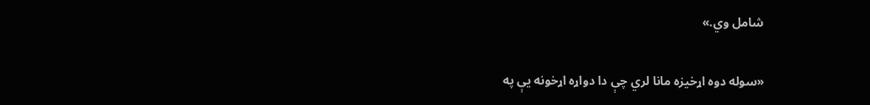شامل وي.»

«سوله دوه اړخیزه مانا لري چې دا دواړه اړخونه یې په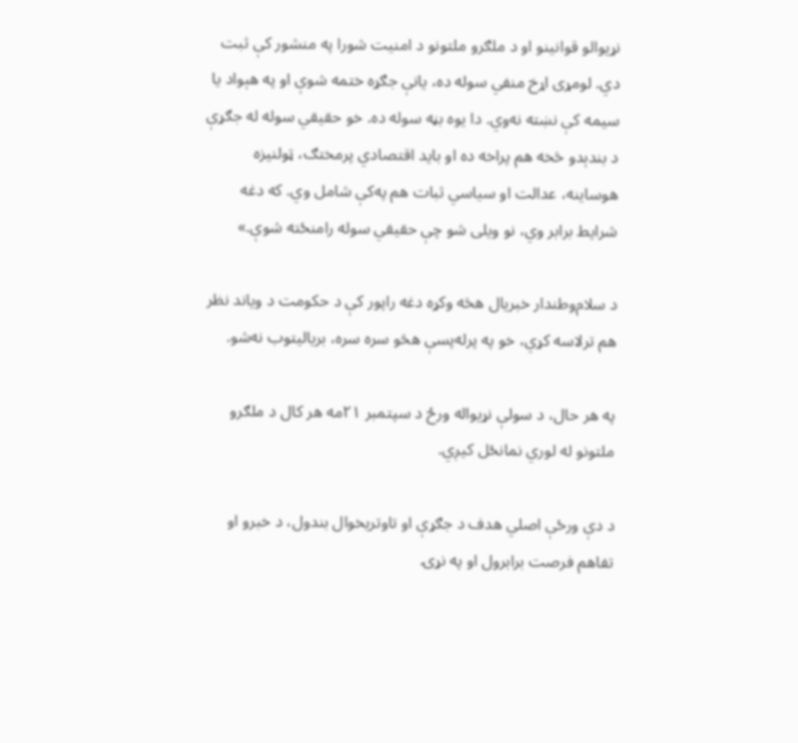نړیوالو قوانینو او د ملګرو ملتونو د امنیت شورا په منشور کې ثبت دي. لومړی اړخ منفي سوله ده، یانې جګړه ختمه شوې او په هېواد یا سیمه کې نښته نه‌وي. دا یوه بڼه سوله ده. خو حقیقي سوله له جګړې د بندېدو څخه هم پراخه ده او باید اقتصادي پرمختګ، ټولنیزه هوساینه، عدالت او سیاسي ثبات هم په‌کې شامل وي. که دغه شرایط برابر وي، نو ویلی شو چې حقیقي سوله رامنځته شوې.»

د سلام‌وطندار خبریال هڅه وکړه دغه راپور کې د حکومت د ویاند نظر هم ترلاسه کړي، خو په پرله‌پسې هڅو سره سره، بریالیتوب نه‌شو.

په هر حال، د سولې نړیواله ورځ د سپتمبر ۲۱مه هر کال د ملګرو ملتونو له لوري نمانځل کیږي.

د دې ورځې اصلي هدف د جګړې او تاوتریخوال بندول، د خبرو او تفاهم فرصت برابرول او په نړۍ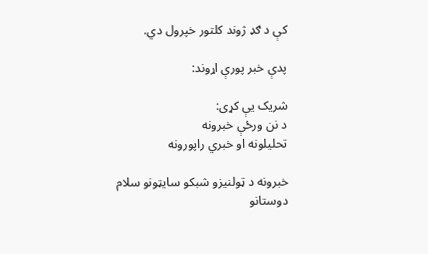کې د ګډ ژوند کلتور خپرول دي.

پدې خبر پورې اړوند:

شریک یې کړی:
د نن ورځې خبرونه
تحلیلونه او خبري راپورونه

خبرونه د ټولنیزو شبکو سایټونو سلام دوستانو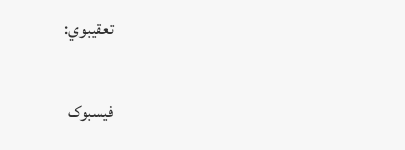تعقیبوي:

فیسبوک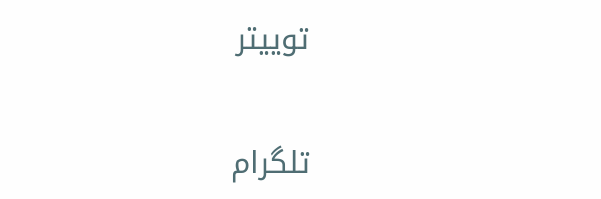توییتر

تلگرام